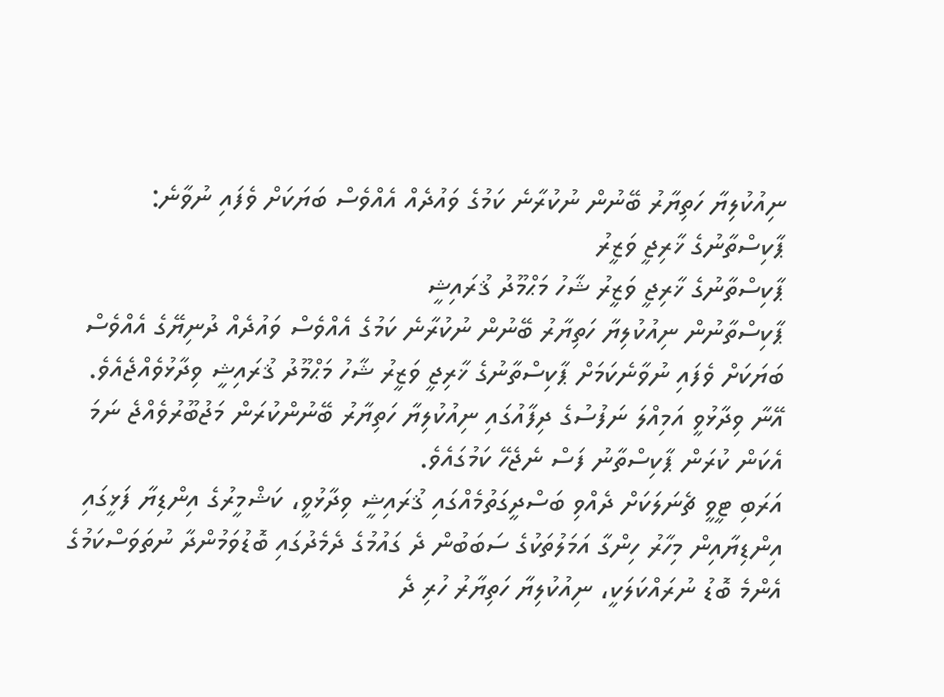ނިއުކުލިޔާ ހަތިޔާރު ބޭނުން ނުކުރާނެ ކަމުގެ ވައުދެއް އެއްވެސް ބަޔަކަށް ވެފައި ނުވާނެ: ޕާކިސްތާނުގެ ޚާރިޖީ ވަޒީރު
ޕާކިސްތާނުގެ ޚާރިޖީ ވަޒީރު ޝާހު މަޙްމޫދު ޤުރައިޝީ
ޕާކިސްތާނުން ނިއުކުލިޔާ ހަތިޔާރު ބޭނުން ނުކުރާނެ ކަމުގެ އެއްވެސް ވައުދެއް ދުނިޔޭގެ އެއްވެސް ބަޔަކަށް ވެފައި ނުވާނެކަމަށް ޕާކިސްތާނުގެ ޚާރިޖީ ވަޒީރު ޝާހު މަޙްމޫދު ޤުރައިޝީ ވިދާޅުވެއްޖެއެވެ. އޭނާ ވިދާޅުވީ އަމިއްލަ ނަފުސުގެ ދިފާއުގައި ނިއުކުލިޔާ ހަތިޔާރު ބޭނުންކުރަން މަޖުބޫރުވެއްޖެ ނަމަ އެކަން ކުރަން ޕާކިސްތާނު ފަސް ނެޖެހޭ ކަމުގައެވެ.
އަރަބި ޓީވީ ޗެނަލަކަށް ދެއްވި ބަސްދީގަތުމެއްގައި ޤުރައިޝީ ވިދާޅުވީ، ކަޝްމީރުގެ އިންޑިޔާ ފަޅީގައި އިންޑިޔާއިން މިހާރު ހިންގާ އަމަލުތަކުގެ ސަބަބުން ދެ ގައުމުގެ ދެމެދުގައި ބޮޑުވަމުންދާ ނުތަވަސްކަމުގެ އެންމެ ބޮޑު ނުރައްކަލަކީ، ނިއުކުލިޔާ ހަތިޔާރު ހުރި ދެ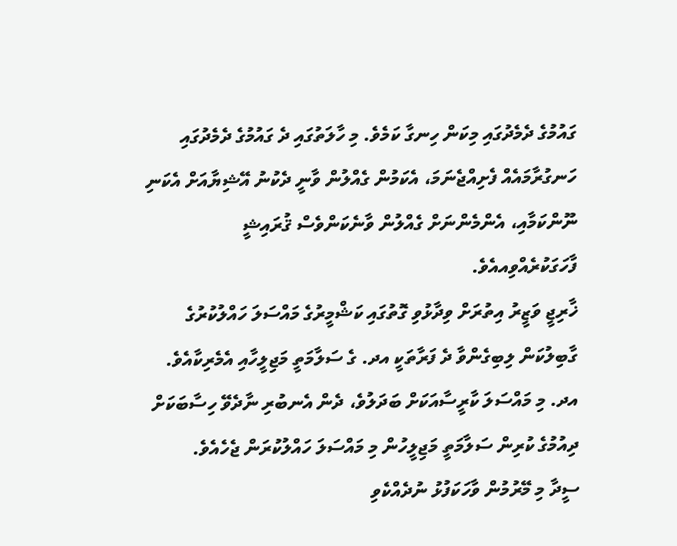ގައުމުގެ ދެމެދުގައި މިކަން ހިނގާ ކަމެވެ. މި ހާލަތުގައި ދެ ގައުމުގެ ދެމެދުގައި ހަނގުރާމައެއް ފެށިއްޖެނަމަ، އެކަމުން ގެއްލުން ވާނީ ދެކުނު އޭޝިޔާއަށް އެކަނި ނޫންކަމާއި، އެންމެންނަށް ގެއްލުން ވާނެކަންވެސް ޤުރައިޝީ ފާހަގަކުރެއްވިއއެވެ.
ޚާރިޖީ ވަޒީރު އިތުރަށް ވިދާޅުވި ގޮތުގައި ކަޝްމީރުގެ މައްސަލަ ހައްލުކުރުގެ ގާބިލުކަން ލިބިގެންވާ ދެ ފަރާތަކީ އދ. ގެ ސަލާމަތީ މަޖިލީހާއި އެމެރިކާއެވެ. އދ. މި މައްސަލަ ކާރީސާއަކަށް ބަދަލުވެ، ދެން އެނބުރި ނާދެވޭ ހިސާބަކަށް ދިއުމުގެ ކުރިން ސަލާމަތީ މަޖިލީހުން މި މައްސަލަ ހައްލުކުރަން ޖެހެއެވެ.
ސީދާ މި މޭރުމުން ވާހަކަފުޅު ނުދެއްކެވި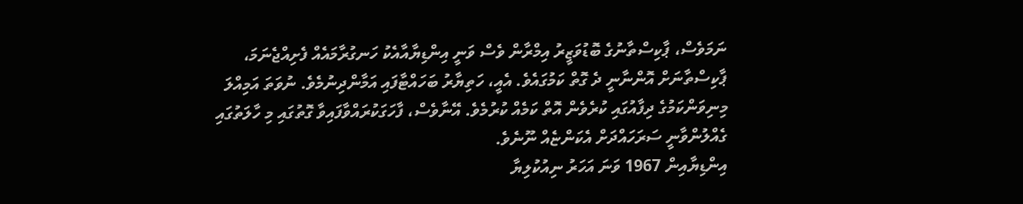ނަމަވެސް، ޕާކިސްތާނުގެ ބޮޑުވަޒީރު އިމްރާން ވެސް ވަނީ އިންޑިޔާއާއެކު ހަނގުރާމައެއް ފެށިއްޖެނަމަ، ޕާކިސްތާނަށް އޮންނާނީ ދެ ގޮތް ކަމުގައެވެ. އެއީ، ހަތިޔާރު ބަހައްޓާފައި އަމާންދިނުމެވެ. ނުވަތަ އަމިއްލަ މިނިވަންކަމުގެ ދިފާއުގައި ކުރެވެން އޮތް ކަމެއް ކުރުމެވެ. އޭނާވެސް، ފާހަގަކުރައްވާފައިވާ ގޮތުގައި މި ހާލަތުގައި ގެއްލުންވާނީ ސަރަހައްދަށް އެކަންޏެއް ނޫނެވެ.
އިންޑިޔާއިން 1967 ވަނަ އަހަރު ނިއުކުލިޔާ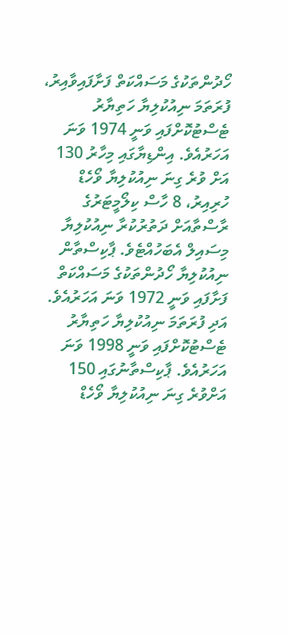ހޯދުންތަކުގެ މަސައްކަތް ފަށާފައިވާއިރު، ފުރަތަމަ ނިއުކުލިޔާ ހަތިޔާރު ޓެސްޓުކޮށްފައި ވަނީ 1974 ވަނަ އަހަރުއެވެ. އިންޑިޔާގައި މިހާރު 130 އަށް ވުރެ ގިނަ ނިއުކުލިޔާ ވޯހެޑް ހުރިއިރު، 8 ހާސް ކިލޯމީޓަރުގެ ރާސްތާއަށް ދަތުރުކުރާ ނިއުކުލިޔާ މިސައިލް އެބަހުއްޓެވެ. ޕާކިސްތާން ނިއުކުލިޔާ ހޯދުންތަކުގެ މަސައްކަތް ފަށާފައި ވަނީ 1972 ވަނަ އަހަރުއެވެ. އަދި ފުރަތަމަ ނިއުކުލިޔާ ހަތިޔާރު ޓެސްޓުކޮށްފައި ވަނީ 1998 ވަނަ އަހަރުއެވެ. ޕާކިސްތާނުގައި 150 އަށްވުރެ ގިނަ ނިއުކުލިޔާ ވޯހެޑް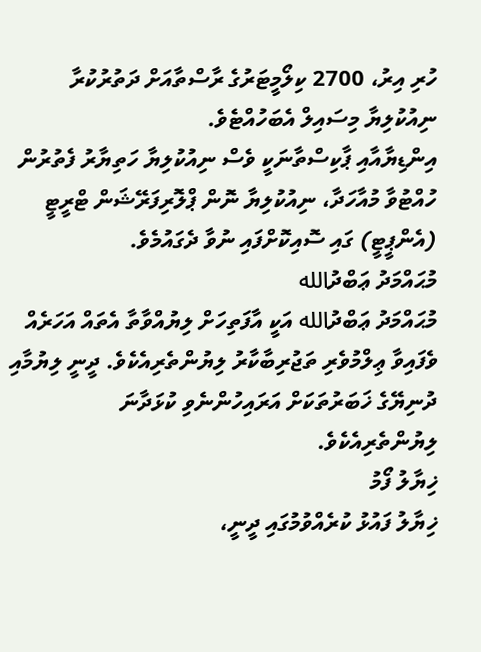ހުރި އިރު، 2700 ކިލޯމީޓަރުގެ ރާސްތާއަށް ދަތުރުކުރާ ނިއުކުލިޔާ މިސައިލް އެބަހުއްޓެވެ.
އިންޑިޔާއާއި ޕާކިސްތާނަކީ ވެސް ނިއުކުލިޔާ ހަތިޔާރު ފެތުރުން ހުއްޓުވާ މުއާހަދާ، ނިއުކުލިޔާ ނޮން ޕްލޮރިފަރޭޝަން ޓްރީޓީ (އެންޕީޓީ) ގައި ސޮއިކޮށްފައި ނުވާ ދެގައުމެވެ.
މުޙައްމަދު ޢަބްދުالله
މުޙައްމަދު ޢަބްދުالله އަކީ އާފަތިހަށް ލިޔުއްވާތާ އެތައް އަހަރެއް ވެފައިވާ ޢިލްމުވެރި ތަޖުރިބާކާރު ލިޔުންތެރިއެކެވެ. ދީނީ ލިޔުމާއި ދުނިޔޭގެ ޚަބަރުތަކަށް އަރައިހުންނެވި ކުޅަދާނަ ލިޔުންތެރިއެކެވެ.
ޚިޔާލު ފޯމު
ޚިޔާލު ފައުޅު ކުރެއްވުމުގައި ދީނީ،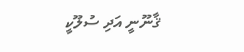ޤާނޫނީ އަދި ސުލޫކީ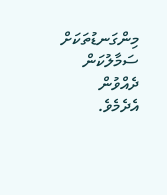މިންގަނޑުތަކަށް ސަމާލުކަން ދެއްވުން އެދެމެވެ.